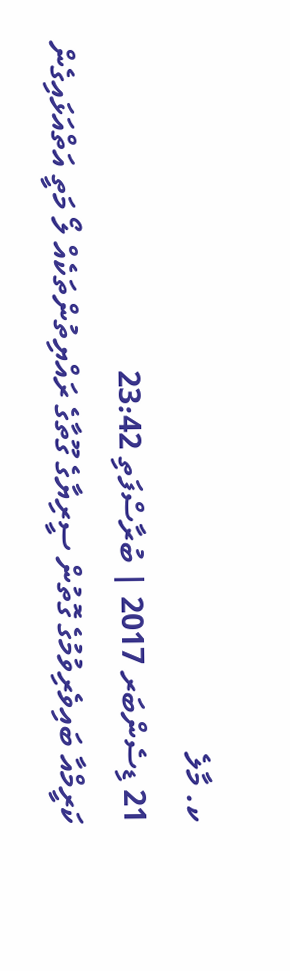ކ. މާލެ
21 ޑިސެންބަރ 2017 | ބުރާސްފަތި 23:42
ކަރީމްއާ ބައިވެރިވުމުގެ ގޮތުން ސީރިޔާގެ ގޫތާގެ ރައްޔިތުންތަކެއް ލޯ މަތީ އަތްއަޅައިގެން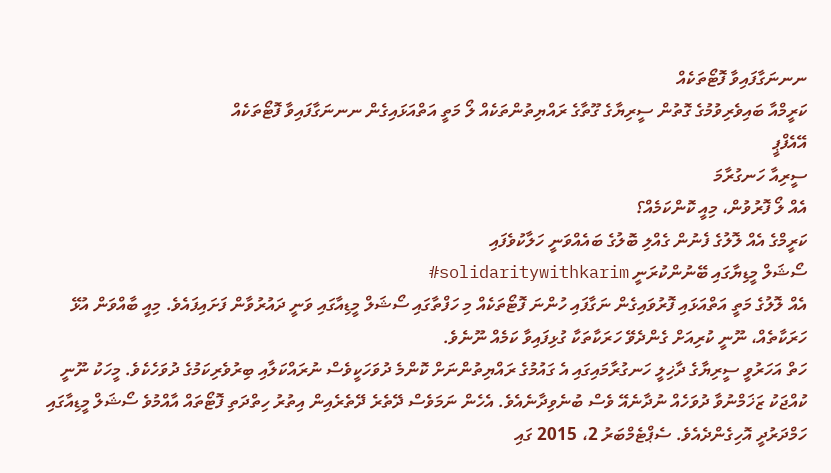ނނނަގާފައިވާ ފޮޓޯތަކެއް
ކަރީމްއާ ބައިވެރިވުމުގެ ގޮތުން ސީރިޔާގެ ގޫތާގެ ރައްޔިތުންތަކެއް ލޯ މަތީ އަތްއަޅައިގެން ނނނަގާފައިވާ ފޮޓޯތަކެއް
އޭއެފްޕީ
ސީރިއާ ހަނގުރާމަ
އެއް ލޯ ފޮރުވުން، މިއީ ކޮންކަމެއް؟
ކަރީމްގެ އެއް ލޮލުގެ ފެނުން ގެއްލި ބޮލުގެ ބައެއްވަނީ ހަލާކުވެފައި
ސޯޝަލް މީޑިޔާގައި ބޭނުންކުރަނީ solidaritywithkarim#
އެއް ލޮލުގެ މަތީ އަތްއަޅައި ފޮރުވައިގެން ނަގާފައި ހުންނަ ފޮޓޯތަކެއް މި ހަފްތާގައި ސޯޝަލް މީޑިއާގައި ވަނީ ދައުރުވާން ފަށައިފައެވެ. މިއީ ބާއްވަން އުޅޭ ހަރަކާތެއް، ނޫނީ ކުރިއަށް ގެންދެވޭ ހަރަކާތަކާ ގުޅިފައިވާ ކަމެއް ނޫނެވެ.
ހަތް އަހަރުވީ ސީރިޔާގެ ދާޚިލީ ހަނގުރާމައިގައި އެ ގައުމުގެ ރައްޔިތުންނަށް ކޮންމެ ދުވަހަކީވެސް ނުރައްކަލާއި ބިރުވެރިކަމުގެ ދުވަހެކެވެ. މީހަކު ނޫނީ ކުއްޖަކު ޒަޚަމްނުވާ ދުވަހެއް ނުދާނެއޭ ވެސް ބުނެވިދާނެއެވެ. އެހެން ނަމަވެސް ދޭތެރެ ދޭތެރެއިން އިތުރު ހިތްދަތި ފޮޓޯތައް އާއްމުވެ ސޯޝަލް މީޑިއާގައި ހަމްދަރުދީ އޮހިގެންދެއެވެ. ސެޕްޓެމްބަރު 2، 2015 ގައި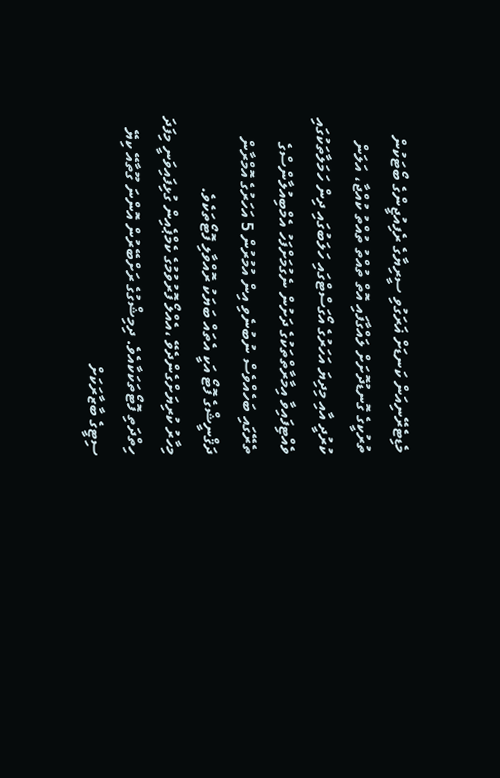މެޑިޓެރޭނިއަން ކަނޑަށް ޣަރަގުވި ސީރިޔާގެ ރެފިއުޖީންގެ ބޯޓަކުން ތުރުކީގެ ގޮނޑުދޮށަށް ލައްގާފައި އޮތް ތުއްތު ތުއްތު ކުއްޖާ، އަލަން ކުރުދީ އާއި މިދިޔަ އަހަރުގެ އޯގަސްޓްގައި ހަލަބުގައި ދިން ހަމަލާތަކުގައި ވެއްޓިފައިވާ އިމާރާތްތަކުގެ ދަށުން ނެގުމަށްފަހު އެމްބިއުލާންސްގެ ތެރޭގައި ބަހެއްވެސް ނުބުނެވި އިން އުމުރުން 5 އަހަރުގެ އޮމްރާން ދަޤްނީޝްގެ ފޮޓޯ އަކީ އެތައް ބަޔަކު ރޮއްވާލި ފޮޓޯތަކެވެ.
މިހާރު ކުރިޔަށްގެންދެވޭ ،އެއްލޯ ފޮރުވުމުގެ ކެމްޕެއިން ގުޅިފައިވަނީ މިފަދަ ހިތްދަތި ފޮޓޯތަކަކާއެވެ. ދިމިޝްގުގެ ރަށްބޭރުން އޮންނަ ގޫތާއޭ ކިޔޭ ސިޓީގެ ބާޒާރަކަށް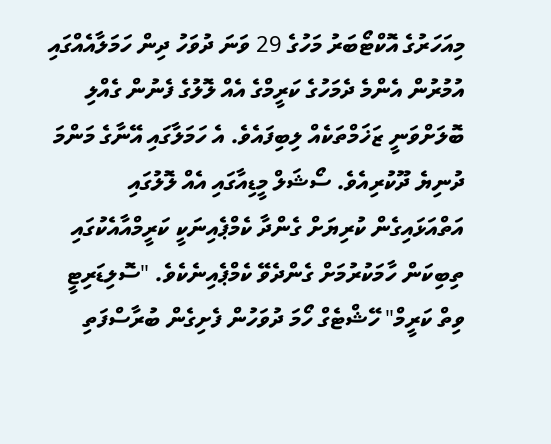މިއަހަރުގެ އޮކްޓޯބަރު މަހުގެ 29 ވަނަ ދުވަހު ދިން ހަމަލާއެއްގައި އުމުރުން އެންމެ ދެމަހުގެ ކަރީމްގެ އެއް ލޮލުގެ ފެނުން ގެއްލި ބޮލަށްވަނީ ޒަޚަމްތަކެއް ލިބިފައެވެ. އެ ހަމަލާގައި އޭނާގެ މަންމަ ދުނިޔެ ދޫކުރިއެވެ. ސޯޝަލް މީޑިއާގައި އެއް ލޮލުގައި އަތްއަޅައިގެން ކުރިޔަށް ގެންދާ ކެމްޕެއިނަކީ ކަރީމްއާއެކުގައި ތިބިކަން ހާމަކުރުމަށް ގެންދެވޭ ކެމްޕެއިނެކެވެ. "ސޮލިޑަރިޓީ ވިތް ކަރީމް" ހޭޝްޓެގް ހޯމަ ދުވަހުން ފެށިގެން ބުރާސްފަތި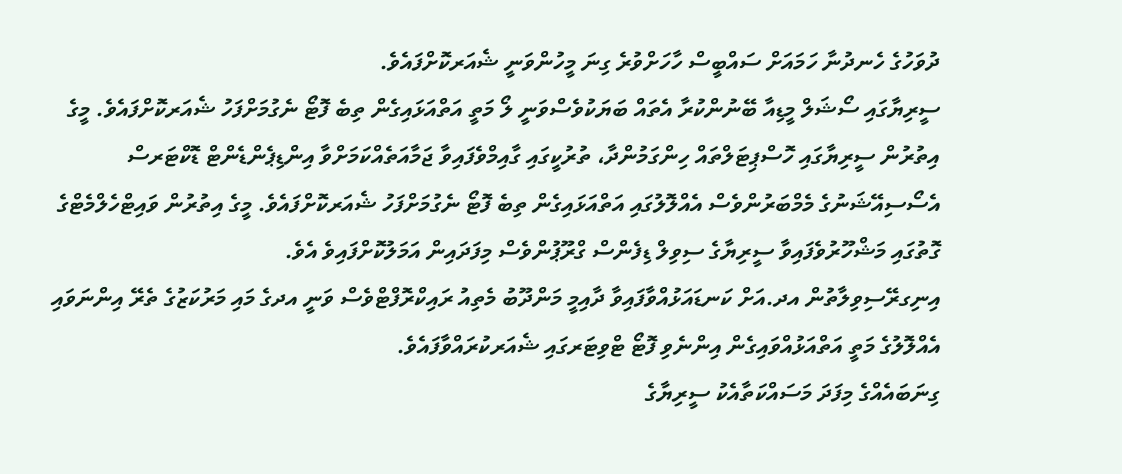ދުވަހުގެ ހެނދުނާ ހަމައަށް ސައްބީސް ހާހަށްވުރެ ގިނަ މީހުންވަނީ ޝެއަރކޮށްފައެވެ.
ސީރިޔާގައި ސޯޝަލް މީޑިއާ ބޭނުންކުރާ އެތައް ބަޔަކުވެސްވަނީ ލޯ މަތީ އަތްއަޅައިގެން ތިބެ ފޮޓޯ ނެގުމަށްފަހު ޝެއަރކޮށްފައެވެ. މީގެ އިތުރުން ސީރިޔާގައި ހޮސްޕިޓަލްތައް ހިންގަމުންދާ، ތުރުކީގައި ގާއިމްވެފައިވާ ޖަމާއަތެއްކަމަށްވާ އިންޑިޕެންޑެންޓް ޑޮކްޓަރސް އެސޯސިއޭޝަނުގެ މެމްބަރުންވެސް އެއްލޮލުގައި އަތްއަޅައިގެން ތިބެ ފޮޓޯ ނެގުމަށްފަހު ޝެއަރކޮށްފައެވެ. މީގެ އިތުރުން ވައިޓްހެލްމެޓްގެ ގޮތުގައި މަޝްހޫރުވެފައިވާ ސީރިޔާގެ ސިވިލް ޑިފެންސް ގްރޫޕުންވެސް މިފަދައިން އަމަލުކޮށްފައިވެ އެވެ.
އިނިގރޭސިވިލާތުން އދ.އަށް ކަނޑައަޅުއްވާފައިވާ ދާއިމީ މަންދޫބު މެތިއު ރައިކްރޮފްޓްވެސް ވަނީ އދގެ މައި މަރުކަޒުގެ ތެރޭ އިންނަވައި އެއްލޮލުގެ މަތީ އަތްއަޅުއްވައިގެން އިންނެވި ފޮޓޯ ޓްވިޓަރގައި ޝެއަރކުރައްވާފައެވެ.
ގިނަބައެއްގެ މިފަދަ މަސައްކަތާއެކު ސީރިޔާގެ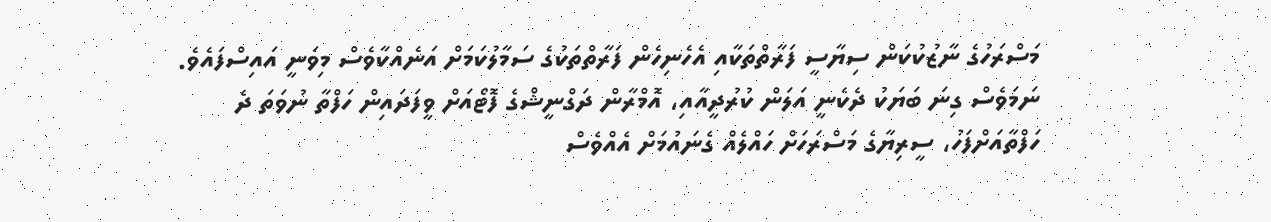މަސްރަހުގެ ނާޒުކުކަން ސިޔާސީ ފަރާތްތަކާއި އެހެނިހެން ފަރާތްތަކުގެ ސަމާލުކަމަށް އަނެއްކާވެސް މިވަނީ އައިސްފައެވެ. ނަމަވެސް ގިނަ ބަޔަކު ދެކެނީ އަލަން ކުރުދީއާއި، އޮމްރާން ދަގްނީޝްގެ ފޮޓޯއަށް ވީފަދައިން ހަފްތާ ނުވަތަ ދެ ހަފްތާއަށްފަހު، ސީރިޔާގެ މަސްރަހަށް ހައްލެއް ގެނައުމަށް އެއްވެސް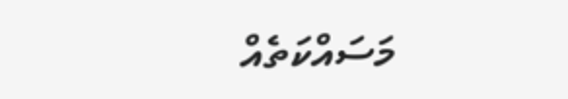މަސައްކަތެއް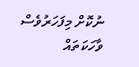ނުކޮށް މިފަހަރުވެސް ވާހަކަތައް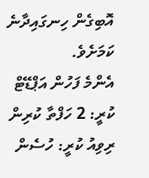އޮބިގެން ހިނގައިދާނެ ކަމަށެވެ.
އެންމެ ފަހުން އަޕްޑޭޓް ކުރީ: 2 ހަފްތާ ކުރިން
ރިވިއު ކުރީ: ހުސެން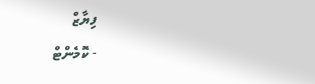ފިޔާޒް
- ކޮމެންޓް